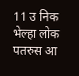11 उ निक भेल्हा लोक पतरुस आ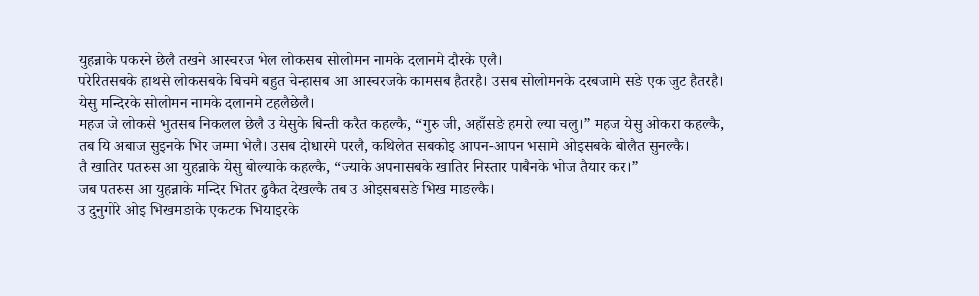युहन्नाके पकरने छेलै तखने आस्चरज भेल लोकसब सोलोमन नामके दलानमे दौरके एलै।
परेरितसबके हाथसे लोकसबके बिचमे बहुत चेन्हासब आ आस्चरजके कामसब हैतरहै। उसब सोलोमनके दरबजामे सङे एक जुट हैतरहै।
येसु मन्दिरके सोलोमन नामके दलानमे टहलैछेलै।
महज जे लोकसे भुतसब निकलल छेलै उ येसुके बिन्ती करैत कहल्कै, “गुरु जी, अहाँसङे हमरो ल्या चलु।” महज येसु ओकरा कहल्कै,
तब यि अबाज सुइनके भिर जम्मा भेलै। उसब दोधारमे परलै, कथिलेत सबकोइ आपन-आपन भसामे ओइसबके बोलैत सुनल्कै।
तै खातिर पतरुस आ युहन्नाके येसु बोल्याके कहल्कै, “ज्याके अपनासबके खातिर निस्तार पाबैनके भोज तैयार कर।”
जब पतरुस आ युहन्नाके मन्दिर भितर ढुकैत देखल्कै तब उ ओइसबसङे भिख माङल्कै।
उ दुनुगोरे ओइ भिखमङाके एकटक भियाइरके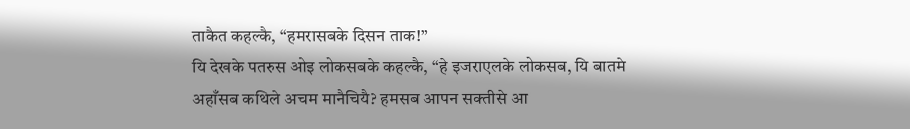ताकैत कहल्कै, “हमरासबके दिसन ताक!”
यि देखके पतरुस ओइ लोकसबके कहल्कै, “हे इजराएलके लोकसब, यि बातमे अहाँसब कथिले अचम मानैचियै? हमसब आपन सक्तीसे आ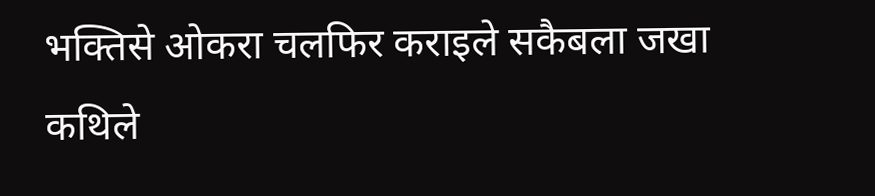भक्तिसे ओकरा चलफिर कराइले सकैबला जखा कथिले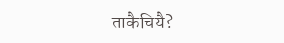ताकैचियै?